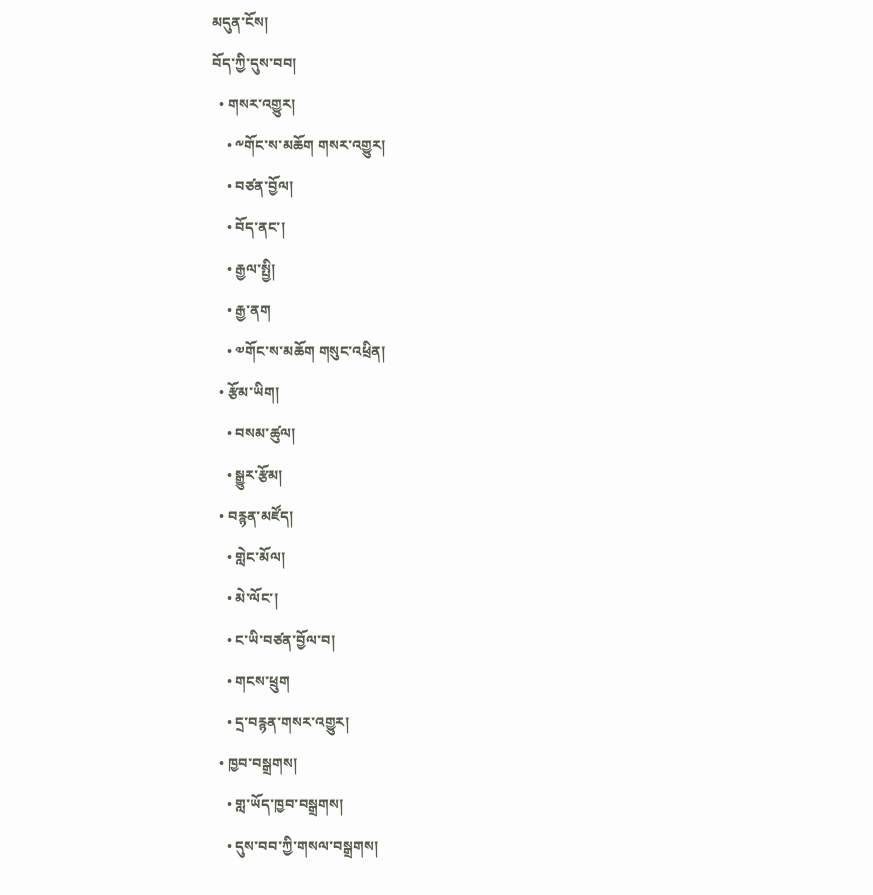མདུན་ངོས།
བོད་ཀྱི་དུས་བབ།
  • གསར་འགྱུར།
    • ༸གོང་ས་མཆོག གསར་འགྱུར།
    • བཙན་བྱོལ།
    • བོད་ནང་།
    • རྒྱལ་སྤྱི།
    • རྒྱ་ནག
    • ༧གོང་ས་མཆོག གསུང་འཕྲིན།
  • རྩོམ་ཡིག།
    • བསམ་ཚུལ།
    • སྒྱུར་རྩོམ།
  • བརྙན་མཛོད།
    • གླེང་མོལ།
    • མེ་ལོང་།
    • ང་ཡི་བཙན་བྱོལ་བ།
    • གངས་ཕྲུག
    • དྲ་བརྙན་གསར་འགྱུར།
  • ཁྱབ་བསྒྲགས།
    • གླ་ཡོད་ཁྱབ་བསྒྲགས།
    • དུས་བབ་ཀྱི་གསལ་བསྒྲགས།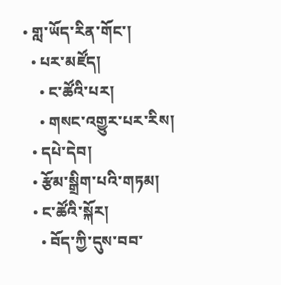• གླ་ཡོད་རིན་གོང་།
  • པར་མཛོད།
    • ང་ཚོའི་པར།
    • གསང་འགྱུར་པར་རིས།
  • དཔེ་དེབ།
  • རྩོམ་སྒྲིག་པའི་གཏམ།
  • ང་ཚོའི་སྐོར།
    • བོད་ཀྱི་དུས་བབ་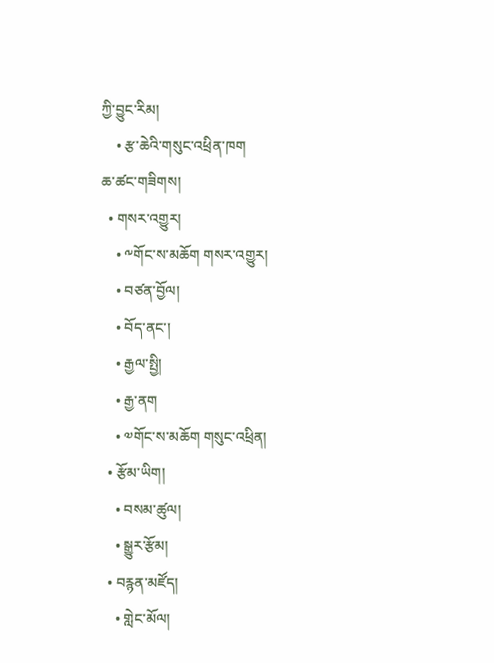ཀྱི་བྱུང་རིམ།
    • རྩ་ཆེའི་གསུང་འཕྲིན་ཁག
ཆ་ཚང་གཟིགས།
  • གསར་འགྱུར།
    • ༸གོང་ས་མཆོག གསར་འགྱུར།
    • བཙན་བྱོལ།
    • བོད་ནང་།
    • རྒྱལ་སྤྱི།
    • རྒྱ་ནག
    • ༧གོང་ས་མཆོག གསུང་འཕྲིན།
  • རྩོམ་ཡིག།
    • བསམ་ཚུལ།
    • སྒྱུར་རྩོམ།
  • བརྙན་མཛོད།
    • གླེང་མོལ།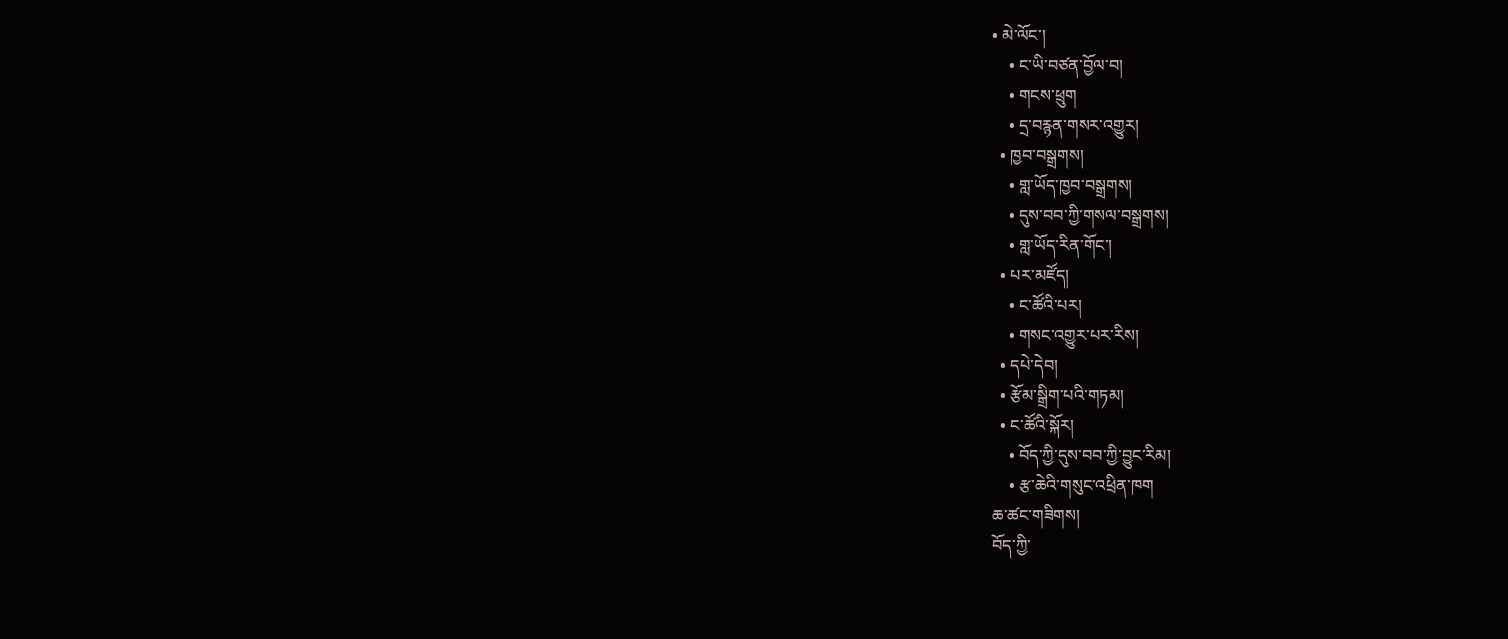• མེ་ལོང་།
    • ང་ཡི་བཙན་བྱོལ་བ།
    • གངས་ཕྲུག
    • དྲ་བརྙན་གསར་འགྱུར།
  • ཁྱབ་བསྒྲགས།
    • གླ་ཡོད་ཁྱབ་བསྒྲགས།
    • དུས་བབ་ཀྱི་གསལ་བསྒྲགས།
    • གླ་ཡོད་རིན་གོང་།
  • པར་མཛོད།
    • ང་ཚོའི་པར།
    • གསང་འགྱུར་པར་རིས།
  • དཔེ་དེབ།
  • རྩོམ་སྒྲིག་པའི་གཏམ།
  • ང་ཚོའི་སྐོར།
    • བོད་ཀྱི་དུས་བབ་ཀྱི་བྱུང་རིམ།
    • རྩ་ཆེའི་གསུང་འཕྲིན་ཁག
ཆ་ཚང་གཟིགས།
བོད་ཀྱི་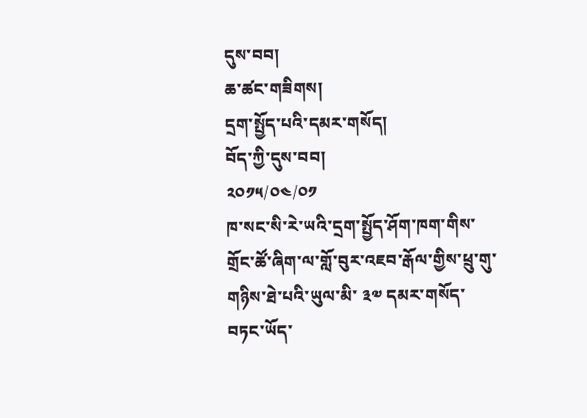དུས་བབ།
ཆ་ཚང་གཟིགས།
དྲག་སྤྱོད་པའི་དམར་གསོད།
བོད་ཀྱི་དུས་བབ།
༢༠༡༥/༠༤/༠༡
ཁ་སང་སི་རེ་ཡའི་དྲག་སྤྱོད་ཤོག་ཁག་གིས་གྲོང་ཚོ་ཞིག་ལ་གློ་བུར་འཇབ་རྒོལ་གྱིས་ཕྲུ་གུ་གཉིས་ཐེ་པའི་ཡུལ་མི་ ༣༧ དམར་གསོད་བཏང་ཡོད་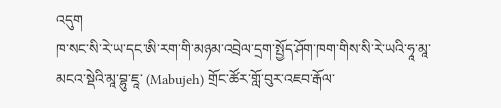འདུག
ཁ་སང་སི་རེ་ཡ་དང་ཨི་རག་གི་མཉམ་འབྲེལ་དྲག་སྤྱོད་ཤོག་ཁག་གིས་སི་རེ་ཡའི་ཧཱ་མཱ་མངའ་སྡེའི་མཱ་བྷུ་ཇཱ་ (Mabujeh) གྲོང་ཚོར་གློ་བུར་འཇབ་རྒོལ་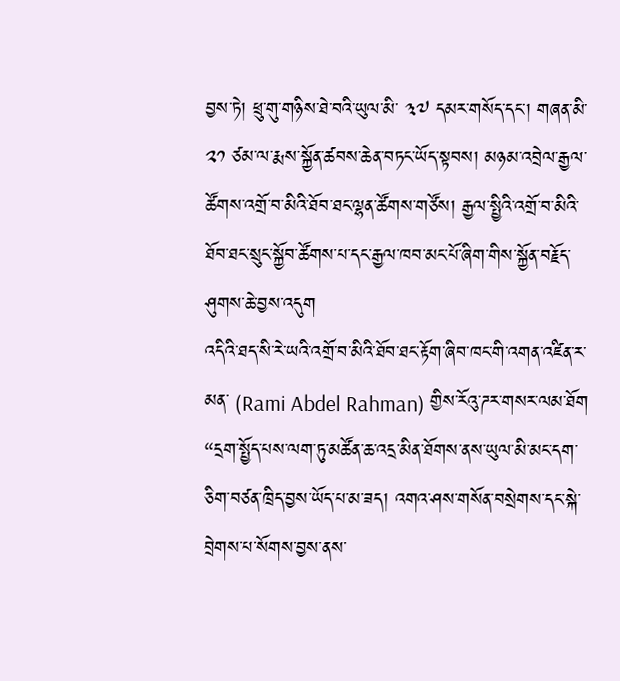བྱས་ཏེ། ཕྲུ་གུ་གཉིས་ཐེ་བའི་ཡུལ་མི་ ༣༧ དམར་གསོད་དང་། གཞན་མི་ ༢༡ ཙམ་ལ་རྨས་སྐྱོན་ཚབས་ཆེན་བཏང་ཡོད་སྟབས། མཉམ་འབྲེལ་རྒྱལ་ཚོགས་འགྲོ་བ་མིའི་ཐོབ་ཐང་ལྷན་ཚོགས་གཙོས། རྒྱལ་སྤྱིའི་འགྲོ་བ་མིའི་ཐོབ་ཐང་སྲུང་སྐྱོབ་ཚོགས་པ་དང་རྒྱལ་ཁབ་མང་པོ་ཞིག་གིས་སྐྱོན་བརྗོད་ཤུགས་ཆེ་བྱས་འདུག
འདིའི་ཐད་སི་རེ་ཡའི་འགྲོ་བ་མིའི་ཐོབ་ཐང་རྟོག་ཞིབ་ཁང་གི་འགན་འཛིན་ར་མན་ (Rami Abdel Rahman) གྱིས་རོའུ་ཌར་གསར་ལམ་ཐོག “དྲག་སྤྱོད་པས་ལག་ཏུ་མཚོན་ཆ་འདྲ་མིན་ཐོགས་ནས་ཡུལ་མི་མང་དག་ཅིག་བཙན་ཁྲིད་བྱས་ཡོད་པ་མ་ཟད། འགའ་ཤས་གསོན་བསྲེགས་དང་སྐེ་བྲེགས་པ་སོགས་བྱས་ནས་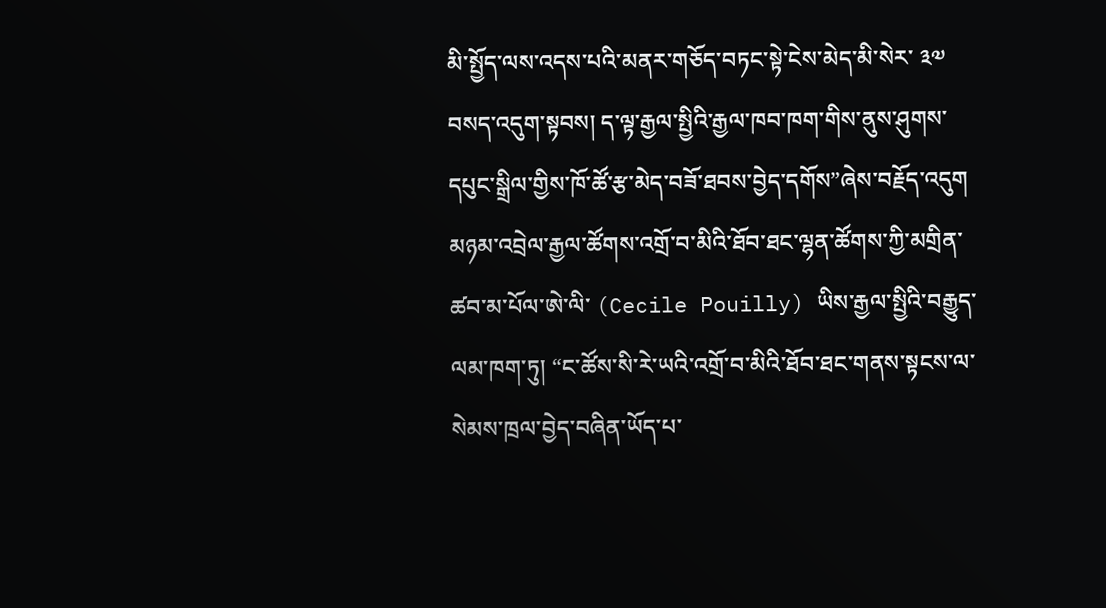མི་སྤྱོད་ལས་འདས་པའི་མནར་གཅོད་བཏང་སྟེ་ངེས་མེད་མི་སེར་ ༣༧ བསད་འདུག་སྟབས། ད་ལྟ་རྒྱལ་སྤྱིའི་རྒྱལ་ཁབ་ཁག་གིས་ནུས་ཤུགས་དཔུང་སྒྲིལ་གྱིས་ཁོ་ཚོ་རྩ་མེད་བཟོ་ཐབས་བྱེད་དགོས”ཞེས་བརྗོད་འདུག
མཉམ་འབྲེལ་རྒྱལ་ཚོགས་འགྲོ་བ་མིའི་ཐོབ་ཐང་ལྷན་ཚོགས་ཀྱི་མགྲིན་ཚབ་མ་པོལ་ཨེ་ལི་ (Cecile Pouilly) ཡིས་རྒྱལ་སྤྱིའི་བརྒྱུད་ལམ་ཁག་ཏུ། “ང་ཚོས་སི་རེ་ཡའི་འགྲོ་བ་མིའི་ཐོབ་ཐང་གནས་སྟངས་ལ་སེམས་ཁྲལ་བྱེད་བཞིན་ཡོད་པ་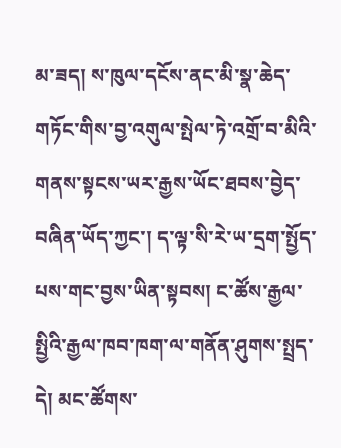མ་ཟད། ས་ཁུལ་དངོས་ནང་མི་སྣ་ཆེད་གཏོང་གིས་བྱ་འགུལ་སྤེལ་ཏེ་འགྲོ་བ་མིའི་གནས་སྟངས་ཡར་རྒྱས་ཡོང་ཐབས་བྱེད་བཞིན་ཡོད་ཀྱང་། ད་ལྟ་སི་རེ་ཡ་དྲག་སྤྱོད་པས་གང་བྱས་ཡིན་སྟབས། ང་ཚོས་རྒྱལ་སྤྱིའི་རྒྱལ་ཁབ་ཁག་ལ་གནོན་ཤུགས་སྤྲད་དེ། མང་ཚོགས་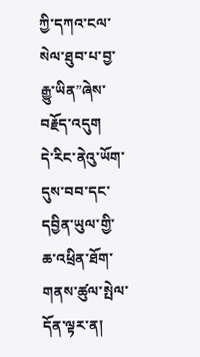ཀྱི་དཀའ་ངལ་སེལ་ཐུབ་པ་བྱ་རྒྱུ་ཡིན”ཞེས་བརྗོད་འདུག
དེ་རིང་ནེའུ་ཡོག་དུས་བབ་དང་དབྱིན་ཡུལ་གྱི་ཆ་འཕྲིན་ཐོག་གནས་ཚུལ་སྤེལ་དོན་ལྟར་ན།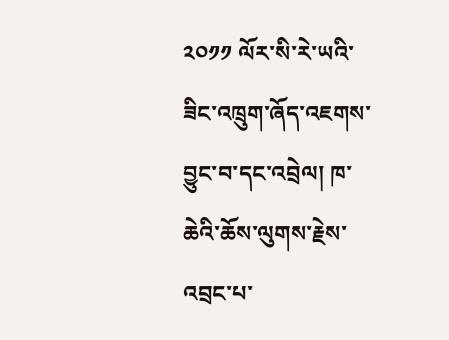༢༠༡༡ ལོར་སི་རེ་ཡའི་ཟིང་འཁྲུག་ཞོད་འཇགས་བྱུང་བ་དང་འབྲེལ། ཁ་ཆེའི་ཆོས་ལུགས་རྗེས་འབྲང་པ་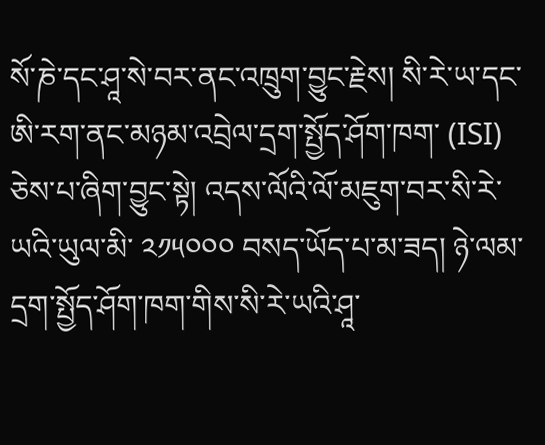སོ་ཎེ་དང་ཤཱ་སེ་བར་ནང་འཁྲུག་བྱུང་རྗེས། སི་རེ་ཡ་དང་ཨི་རག་ནང་མཉམ་འབྲེལ་དྲག་སྤྱོད་ཤོག་ཁག་ (ISI) ཅེས་པ་ཞིག་བྱུང་སྟེ། འདས་ལོའི་ལོ་མཇུག་བར་སི་རེ་ཡའི་ཡུལ་མི་ ༢༡༥༠༠༠ བསད་ཡོད་པ་མ་ཟད། ཉེ་ལམ་དྲག་སྤྱོད་ཤོག་ཁག་གིས་སི་རེ་ཡའི་ཤཱ་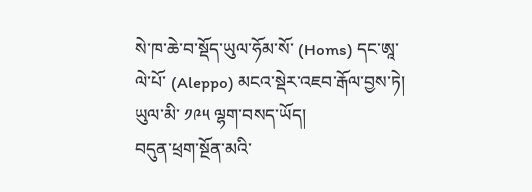སེ་ཁ་ཆེ་བ་སྡོད་ཡུལ་ཧོམ་སོ་ (Homs) དང་ཨཱ་ལེ་པོ་ (Aleppo) མངའ་སྡེར་འཇབ་རྒོལ་བྱས་ཏེ། ཡུལ་མི་ ༡༩༥ ལྷག་བསད་ཡོད།
བདུན་ཕྲག་སྔོན་མའི་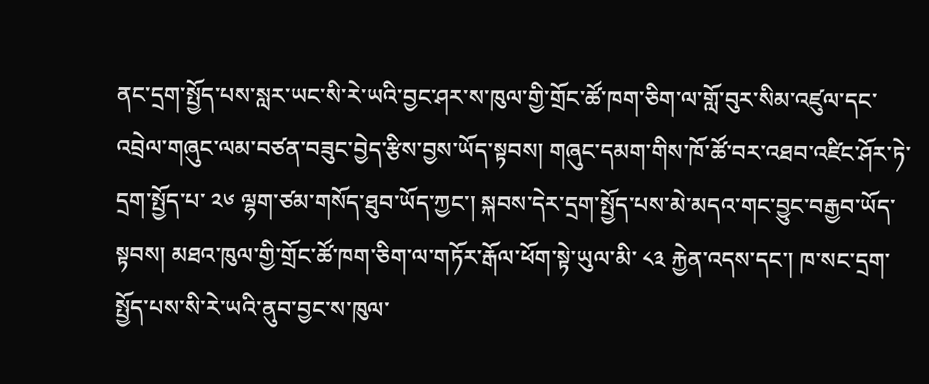ནང་དྲག་སྤྱོད་པས་སླར་ཡང་སི་རེ་ཡའི་བྱང་ཤར་ས་ཁུལ་གྱི་གྲོང་ཚོ་ཁག་ཅིག་ལ་གློ་བུར་སིམ་འཛུལ་དང་འབྲེལ་གཞུང་ལམ་བཙན་བཟུང་བྱེད་རྩིས་བྱས་ཡོད་སྟབས། གཞུང་དམག་གིས་ཁོ་ཚོ་བར་འཐབ་འཛིང་ཤོར་ཏེ་དྲག་སྤྱོད་པ་ ༢༦ ལྷག་ཙམ་གསོད་ཐུབ་ཡོད་ཀྱང་། སྐབས་དེར་དྲག་སྤྱོད་པས་མེ་མདའ་གང་བྱུང་བརྒྱབ་ཡོད་སྟབས། མཐའ་ཁུལ་གྱི་གྲོང་ཚོ་ཁག་ཅིག་ལ་གཏོར་རྒོལ་ཕོག་སྟེ་ཡུལ་མི་ ༨༣ རྐྱེན་འདས་དང་། ཁ་སང་དྲག་སྤྱོད་པས་སི་རེ་ཡའི་ནུབ་བྱང་ས་ཁུལ་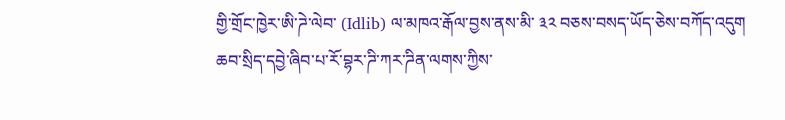གྱི་གྲོང་ཁྱེར་ཨི་ཌེ་ལེབ་ (Idlib) ལ་མཁའ་རྒོལ་བྱས་ནས་མི་ ༣༢ བཅས་བསད་ཡོད་ཅེས་བཀོད་འདུག
ཆབ་སྲིད་དབྱེ་ཞིབ་པ་རོ་བྷར་ཌི་ཀར་ཌིན་ལགས་ཀྱིས་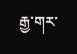རྒྱ་གར་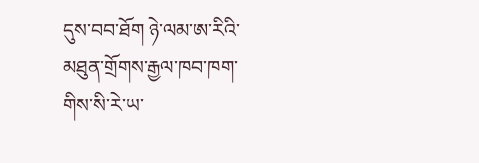དུས་བབ་ཐོག ཉེ་ལམ་ཨ་རིའི་མཐུན་གྲོགས་རྒྱལ་ཁབ་ཁག་གིས་སི་རེ་ཡ་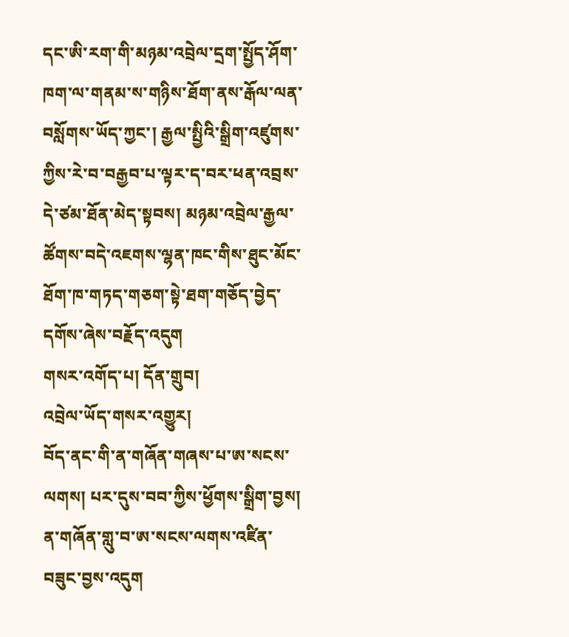དང་ཨི་རག་གི་མཉམ་འབྲེལ་དྲག་སྤྱོད་ཤོག་ཁག་ལ་གནམ་ས་གཉིས་ཐོག་ནས་རྒོལ་ལན་བསློགས་ཡོད་ཀྱང་། རྒྱལ་སྤྱིའི་སྒྲིག་འཛུགས་ཀྱིས་རེ་བ་བརྒྱབ་པ་ལྟར་ད་བར་ཕན་འབྲས་དེ་ཙམ་ཐོན་མེད་སྟབས། མཉམ་འབྲེལ་རྒྱལ་ཚོགས་བདེ་འཇགས་ལྷན་ཁང་གིས་ཐུང་མོང་ཐོག་ཁ་གཏད་གཅག་སྟེ་ཐག་གཅོད་བྱེད་དགོས་ཞེས་བརྗོད་འདུག
གསར་འགོད་པ། དོན་གྲུབ།
འབྲེལ་ཡོད་གསར་འགྱུར།
བོད་ནང་གི་ན་གཞོན་གཞས་པ་ཨ་སངས་ལགས། པར་དུས་བབ་ཀྱིས་ཕྱོགས་སྒྲིག་བྱས།
ན་གཞོན་གླུ་བ་ཨ་སངས་ལགས་འཛིན་བཟུང་བྱས་འདུག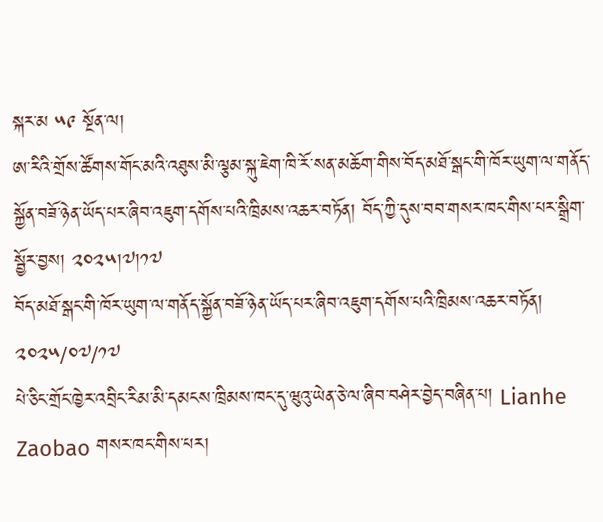སྐར་མ ༥༩ སྔོན་ལ།
ཨ་རིའི་གྲོས་ཚོགས་གོང་མའི་འཐུས་མི་ལྕམ་སྐུ་ཇེག་ཁི་རོ་སན་མཆོག་གིས་བོད་མཐོ་སྒང་གི་ཁོར་ཡུག་ལ་གནོད་སྐྱོན་བཟོ་ཉེན་ཡོད་པར་ཞིབ་འཇུག་དགོས་པའི་ཁྲིམས་འཆར་བཏོན། བོད་ཀྱི་དུས་བབ་གསར་ཁང་གིས་པར་སྒྲིག་སྦྱོར་བྱས། ༢༠༢༥།༧།༡༧
བོད་མཐོ་སྒང་གི་ཁོར་ཡུག་ལ་གནོད་སྐྱོན་བཟོ་ཉེན་ཡོད་པར་ཞིབ་འཇུག་དགོས་པའི་ཁྲིམས་འཆར་བཏོན།
༢༠༢༥/༠༧/༡༧
པེ་ཅིང་གྲོང་ཁྱེར་འབྲིང་རིམ་མི་དམངས་ཁྲིམས་ཁང་དུ་ཝུའུ་ཡེན་ཅེ་ལ་ཞིབ་བཤེར་བྱེད་བཞིན་པ། Lianhe Zaobao གསར་ཁང་གིས་པར།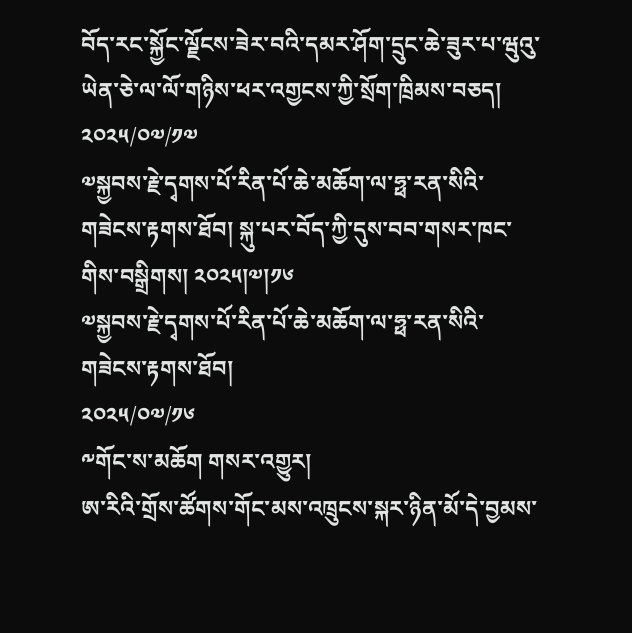བོད་རང་སྐྱོང་ལྗོངས་ཟེར་བའི་དམར་ཤོག་དྲུང་ཆེ་ཟུར་པ་ཝུའུ་ཡེན་ཅེ་ལ་ལོ་གཉིས་ཕར་འགྱངས་ཀྱི་སྲོག་ཁྲིམས་བཅད།
༢༠༢༥/༠༧/༡༧
༧སྐྱབས་རྗེ་དྭགས་པོ་རིན་པོ་ཆེ་མཆོག་ལ་ཧྥ་རན་སིའི་གཟེངས་རྟགས་ཐོབ། སྐུ་པར་བོད་ཀྱི་དུས་བབ་གསར་ཁང་གིས་བསྒྲིགས། ༢༠༢༥།༧།༡༦
༧སྐྱབས་རྗེ་དྭགས་པོ་རིན་པོ་ཆེ་མཆོག་ལ་ཧྥ་རན་སིའི་གཟེངས་རྟགས་ཐོབ།
༢༠༢༥/༠༧/༡༦
༸གོང་ས་མཆོག གསར་འགྱུར།
ཨ་རིའི་གྲོས་ཚོགས་གོང་མས་འཁྲུངས་སྐར་ཉིན་མོ་དེ་བྱམས་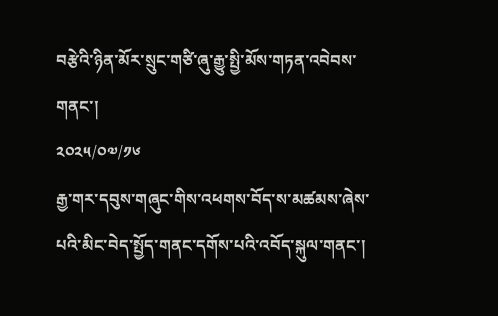བརྩེའི་ཉིན་མོར་སྲུང་གཙི་ཞུ་རྒྱུ་སྤྱི་མོས་གཏན་འབེབས་གནང་།
༢༠༢༥/༠༧/༡༦
རྒྱ་གར་དབུས་གཞུང་གིས་འཕགས་བོད་ས་མཚམས་ཞེས་པའི་མིང་བེད་སྤྱོད་གནང་དགོས་པའི་འབོད་སྐུལ་གནང་།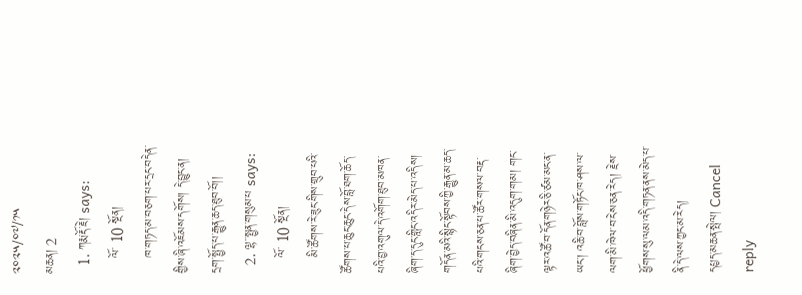༢༠༢༥/༠༧/༡༥
མཆན། 2
  1. ཀརྨ་རྡོ་རྗེ། says:
    ལོ་ 10 སྔོན།
    ཁ་གཏད་མ་བཅག་པར་དྲང་བདེན་གྱིས་ཞི་འཇོམས་དགོས། དེ་བྱུང་ན། དྲག་སྤྱོད་པ་རྒྱུན་ཆད་ཐུབ་བོ།།
  2. ལྷ་་སྤྱན་གསུམ་པ says:
    ལོ་ 10 སྔོན།
    མི་ཚོགས་རེ་ཟུང་གིས་གྲུབ་པའི་ཚོགས་པ་ཆུང་ཆུང་དེས་བློ་ཐག་ཆོད་པའི་བྱ་འགུལ་དེ་འགོག་ཐུབ་མཁན་ཞིག་ད་དུང་གླིང་འདིར་མེད་པ་འདིས། གདོན་མའི་སྙིང་སྟོབས་ཀྱི་རྒྱུན་མ་ཆད་པའི་གངས་ཅན་པ་ཚོར་གསལ་བརྡ་ཞིག་བྱེད་བཞིན་མི་འདུག་གམ། གང་ལྟར་འཚོ་བ་དོན་གཉེར་ཅི་ཙམ་མང་ན་ཡང་། འཆི་བ་བློས་གཏོང་ཁ་ཤས་ལ་ལག་མི་ཁེལ་བ་ངེས་ཅན་རེད། རྗེས་ཕྱོགས་སུ་ལམ་འདི་གཏན་ནས་མེད་པ་ནི་དེ་ལས་ཀྱང་མ་རེད།
དཔྱད་མཆན་སྤེལ། Cancel reply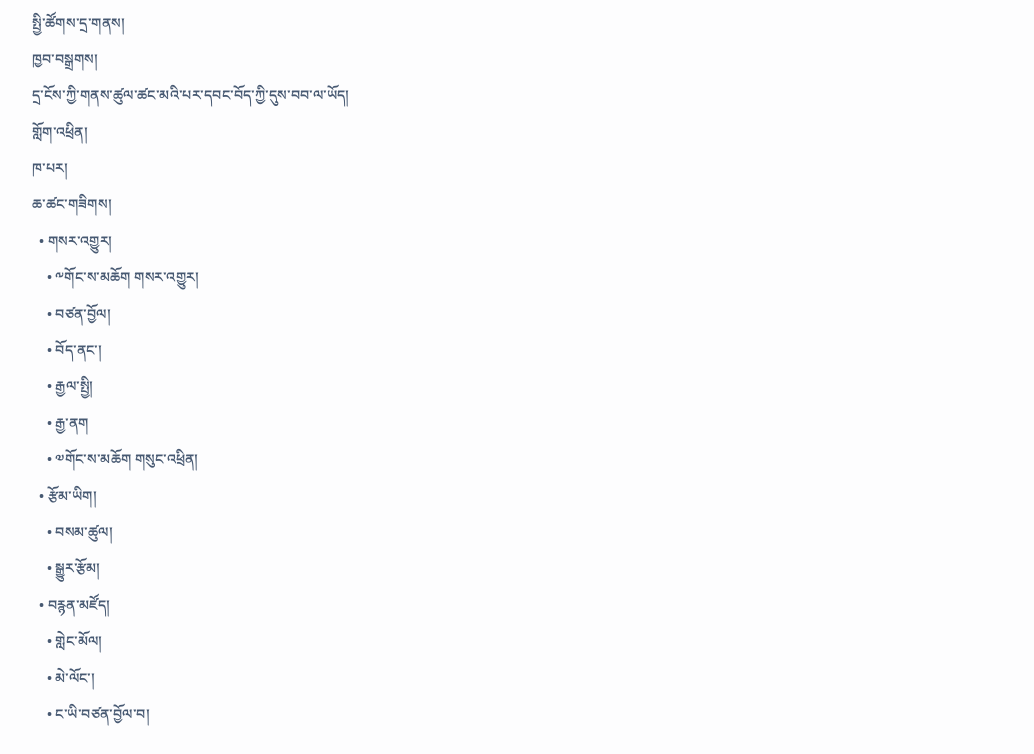སྤྱི་ཚོགས་དྲ་གནས།
ཁྱབ་བསྒྲགས།
དྲ་ངོས་ཀྱི་གནས་ཚུལ་ཚང་མའི་པར་དབང་བོད་ཀྱི་དུས་བབ་ལ་ཡོད།
གློག་འཕྲིན།
ཁ་པར།
ཆ་ཚང་གཟིགས།
  • གསར་འགྱུར།
    • ༸གོང་ས་མཆོག གསར་འགྱུར།
    • བཙན་བྱོལ།
    • བོད་ནང་།
    • རྒྱལ་སྤྱི།
    • རྒྱ་ནག
    • ༧གོང་ས་མཆོག གསུང་འཕྲིན།
  • རྩོམ་ཡིག།
    • བསམ་ཚུལ།
    • སྒྱུར་རྩོམ།
  • བརྙན་མཛོད།
    • གླེང་མོལ།
    • མེ་ལོང་།
    • ང་ཡི་བཙན་བྱོལ་བ།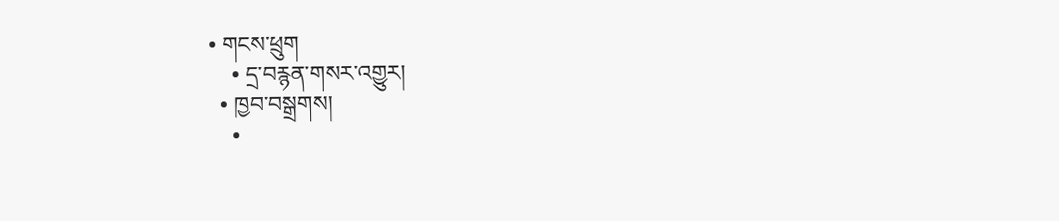• གངས་ཕྲུག
    • དྲ་བརྙན་གསར་འགྱུར།
  • ཁྱབ་བསྒྲགས།
    •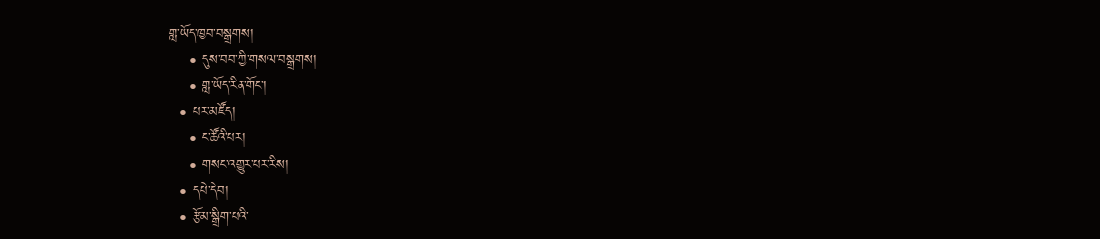གླ་ཡོད་ཁྱབ་བསྒྲགས།
    • དུས་བབ་ཀྱི་གསལ་བསྒྲགས།
    • གླ་ཡོད་རིན་གོང་།
  • པར་མཛོད།
    • ང་ཚོའི་པར།
    • གསང་འགྱུར་པར་རིས།
  • དཔེ་དེབ།
  • རྩོམ་སྒྲིག་པའི་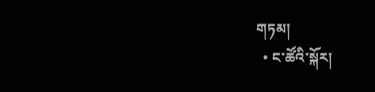གཏམ།
  • ང་ཚོའི་སྐོར།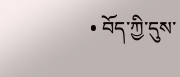• བོད་ཀྱི་དུས་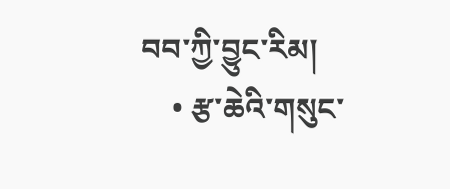བབ་ཀྱི་བྱུང་རིམ།
    • རྩ་ཆེའི་གསུང་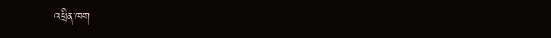འཕྲིན་ཁག